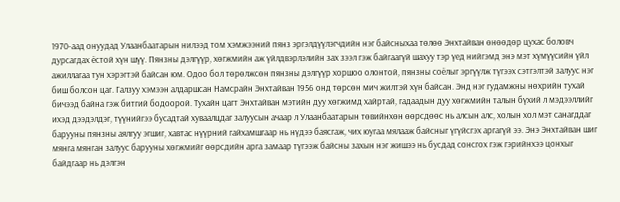1970-аад онуудад Улаанбаатарын нилээд том хэмжээний пянз эргэлдүүлэгчдийн нэг байсныхаа төлөө Энхтайван өнөөдөр цухас боловч дурсагдах ёстой хүн шүү. Пянзны дэлгүүр, хөгжмийн аж үйлдвэрлэлийн зах зээл гэж байгаагүй шахуу тэр үед нийгэмд энэ мэт хүмүүсийн үйл ажиллагаа тун хэрэгтэй байсан юм. Одоо бол төрөлжсөн пянзны дэлгүүр хоршоо олонтой, пянзны соёлыг эргүүлж түгээх сэтгэлтэй залуус нэг биш болсон цаг. Галзуу хэмээн алдаршсан Намсрайн Энхтайван 1956 онд төрсөн мич жилтэй хүн байсан. Энд нэг гудамжны нөхрийн тухай бичээд байна гэж битгий бодоорой. Тухайн цагт Энхтайван мэтийн дуу хөгжимд хайртай, гадаадын дуу хөгжмийн талын бүхий л мэдээллийг ихэд дээдэлдэг, түүнийгээ бусадтай хуваалцдаг залуусын ачаар л Улаанбаатарын төвийнхөн өөрсдөөс нь алсын алс, холын хол мэт санагддаг барууны пянзны аялгуу эгшиг, хавтас нүүрний гайхамшгаар нь нүдээ баясгаж, чих юугаа мялааж байсныг үгүйсгэх аргагүй ээ. Энэ Энхтайван шиг мянга мянган залуус барууны хөгжмийг өөрсдийн арга замаар түгээж байсны захын нэг жишээ нь бусдад сонсгох гэж гэрийнхээ цонхыг байдгаар нь дэлгэн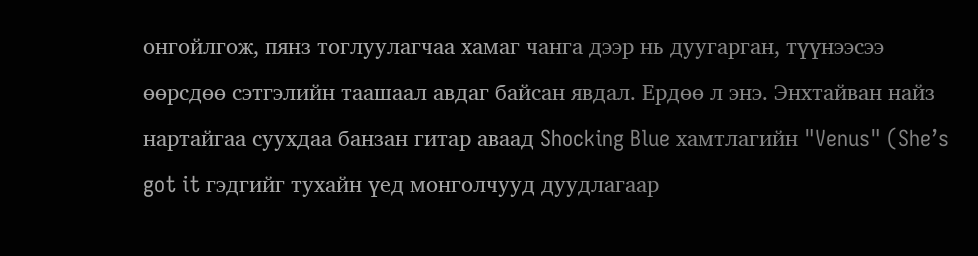онгойлгож, пянз тоглуулагчаа хамаг чанга дээр нь дуугарган, түүнээсээ өөрсдөө сэтгэлийн таашаал авдаг байсан явдал. Ердөө л энэ. Энхтайван найз нартайгаа суухдаа банзан гитар аваад Shocking Blue хамтлагийн "Venus" (She’s got it гэдгийг тухайн үед монголчууд дуудлагаар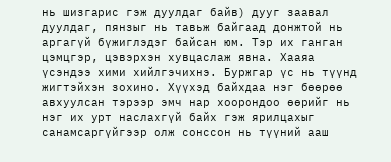нь шизгарис гэж дуулдаг байв) дууг заавал дуулдаг, пянзыг нь тавьж байгаад донжтой нь аргагүй бүжиглэдэг байсан юм. Тэр их ганган цэмцгэр, цэвэрхэн хувцаслаж явна. Хааяа үсэндээ хими хийлгэчихнэ. Буржгар үс нь түүнд жигтэйхэн зохино. Хүүхэд байхдаа нэг бөөрөө авхуулсан тэрээр эмч нар хоорондоо өөрийг нь нэг их урт наслахгүй байх гэж ярилцахыг санамсаргүйгээр олж сонссон нь түүний ааш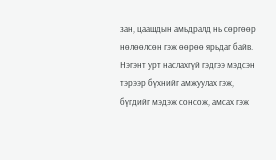зан, цаашдын амьдралд нь сөргөөр нөлөөлсөн гэж өөрөө ярьдаг байв. Нэгэнт урт наслахгүй гэдгээ мэдсэн тэрээр бүхнийг амжуулах гэж, бүгдийг мэдэж сонсож, амсах гэж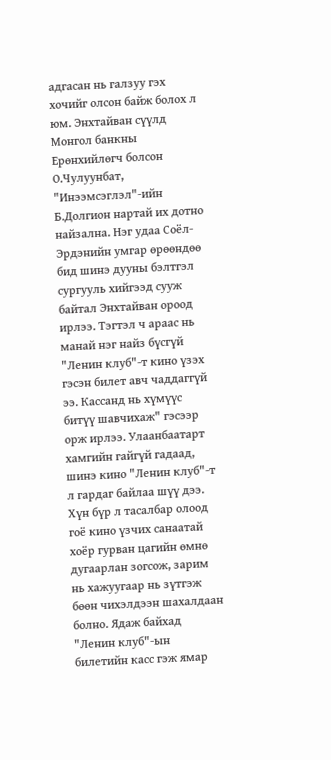адгасан нь галзуу гэх хочийг олсон байж болох л юм. Энхтайван сүүлд Монгол банкны Ерөнхийлөгч болсон О.Чулуунбат, "Инээмсэглэл"-ийн Б.Долгион нартай их дотно найзална. Нэг удаа Соёл-Эрдэнийн умгар өрөөндөө бид шинэ дууны бэлтгэл сургууль хийгээд сууж байтал Энхтайван ороод ирлээ. Тэгтэл ч араас нь манай нэг найз бүсгүй "Ленин клуб"-т кино үзэх гэсэн билет авч чаддаггүй ээ. Кассанд нь хүмүүс битүү шавчихаж" гэсээр орж ирлээ. Улаанбаатарт хамгийн гайгүй гадаад, шинэ кино "Ленин клуб"-т л гардаг байлаа шүү дээ. Хүн бүр л тасалбар олоод гоё кино үзчих санаатай хоёр гурван цагийн өмнө дугаарлан зогсож, зарим нь хажуугаар нь зүтгэж бөөн чихэлдээн шахалдаан болно. Ядаж байхад "Ленин клуб"-ын билетийн касс гэж ямар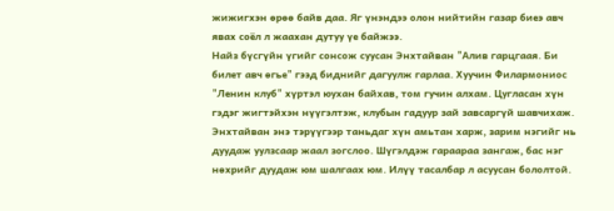жижигхэн өрөө байв даа. Яг үнэндээ олон нийтийн газар биеэ авч явах соёл л жаахан дутуу үе байжээ.
Найз бүсгүйн үгийг сонсож суусан Энхтайван "Алив гарцгаая. Би билет авч өгье" гээд биднийг дагуулж гарлаа. Хуучин Филармониос "Ленин клуб" хүртэл юухан байхав, том гучин алхам. Цугласан хүн гэдэг жигтэйхэн нүүгэлтэж, клубын гадуур зай завсаргүй шавчихаж. Энхтайван энэ тэрүүгээр таньдаг хүн амьтан харж, зарим нэгийг нь дуудаж уулзсаар жаал зогслоо. Шүгэлдэж гараараа зангаж, бас нэг нөхрийг дуудаж юм шалгаах юм. Илүү тасалбар л асуусан бололтой.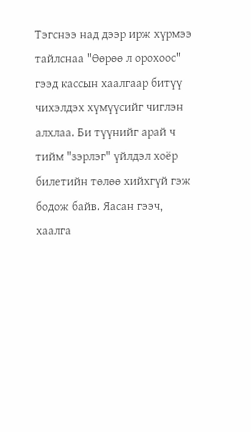Тэгснээ над дээр ирж хүрмээ тайлснаа "Өөрөө л орохоос" гээд кассын хаалгаар битүү чихэлдэх хүмүүсийг чиглэн алхлаа. Би түүнийг арай ч тийм "зэрлэг" үйлдэл хоёр билетийн төлөө хийхгүй гэж бодож байв. Яасан гээч, хаалга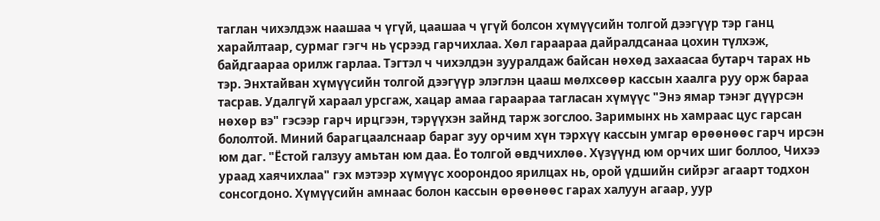таглан чихэлдэж наашаа ч үгүй, цаашаа ч үгүй болсон хүмүүсийн толгой дээгүүр тэр ганц харайлтаар, сурмаг гэгч нь үсрээд гарчихлаа. Хөл гараараа дайралдсанаа цохин түлхэж, байдгаараа орилж гарлаа. Тэгтэл ч чихэлдэн зууралдаж байсан нөхөд захаасаа бутарч тарах нь тэр. Энхтайван хүмүүсийн толгой дээгүүр элэглэн цааш мөлхсөөр кассын хаалга руу орж бараа тасрав. Удалгүй хараал урсгаж, хацар амаа гараараа тагласан хүмүүс "Энэ ямар тэнэг дүүрсэн нөхөр вэ" гэсээр гарч ирцгээн, тэрүүхэн зайнд тарж зогслоо. Заримынх нь хамраас цус гарсан бололтой. Миний барагцаалснаар бараг зуу орчим хүн тэрхүү кассын умгар өрөөнөөс гарч ирсэн юм даг. "Ёстой галзуу амьтан юм даа. Ёо толгой өвдчихлөө. Хүзүүнд юм орчих шиг боллоо, Чихээ ураад хаячихлаа" гэх мэтээр хүмүүс хоорондоо ярилцах нь, орой үдшийн сийрэг агаарт тодхон сонсогдоно. Хүмүүсийн амнаас болон кассын өрөөнөөс гарах халуун агаар, уур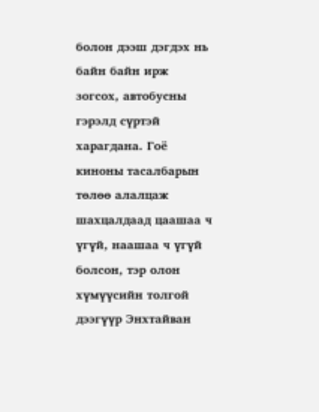болон дээш дэгдэх нь байн байн ирж зогсох, автобусны гэрэлд сүртэй харагдана. Гоё киноны тасалбарын төлөө алалцаж шахцалдаад цаашаа ч үгүй, наашаа ч үгүй болсон, тэр олон хүмүүсийн толгой дээгүүр Энхтайван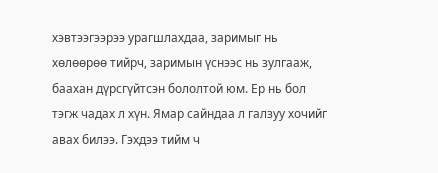хэвтээгээрээ урагшлахдаа, заримыг нь хөлөөрөө тийрч, заримын үснээс нь зулгааж, баахан дүрсгүйтсэн бололтой юм. Ер нь бол тэгж чадах л хүн. Ямар сайндаа л галзуу хочийг авах билээ. Гэхдээ тийм ч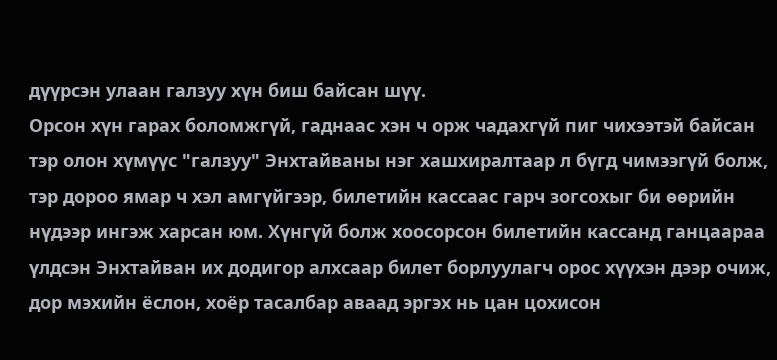дүүрсэн улаан галзуу хүн биш байсан шүү.
Орсон хүн гарах боломжгүй, гаднаас хэн ч орж чадахгүй пиг чихээтэй байсан тэр олон хүмүүс "галзуу" Энхтайваны нэг хашхиралтаар л бүгд чимээгүй болж, тэр дороо ямар ч хэл амгүйгээр, билетийн кассаас гарч зогсохыг би өөрийн нүдээр ингэж харсан юм. Хүнгүй болж хоосорсон билетийн кассанд ганцаараа үлдсэн Энхтайван их додигор алхсаар билет борлуулагч орос хүүхэн дээр очиж, дор мэхийн ёслон, хоёр тасалбар аваад эргэх нь цан цохисон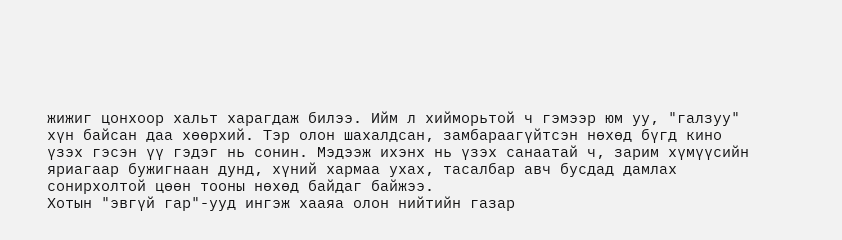жижиг цонхоор хальт харагдаж билээ. Ийм л хийморьтой ч гэмээр юм уу, "галзуу" хүн байсан даа хөөрхий. Тэр олон шахалдсан, замбараагүйтсэн нөхөд бүгд кино үзэх гэсэн үү гэдэг нь сонин. Мэдээж ихэнх нь үзэх санаатай ч, зарим хүмүүсийн яриагаар бужигнаан дунд, хүний хармаа ухах, тасалбар авч бусдад дамлах сонирхолтой цөөн тооны нөхөд байдаг байжээ.
Хотын "эвгүй гар"-ууд ингэж хааяа олон нийтийн газар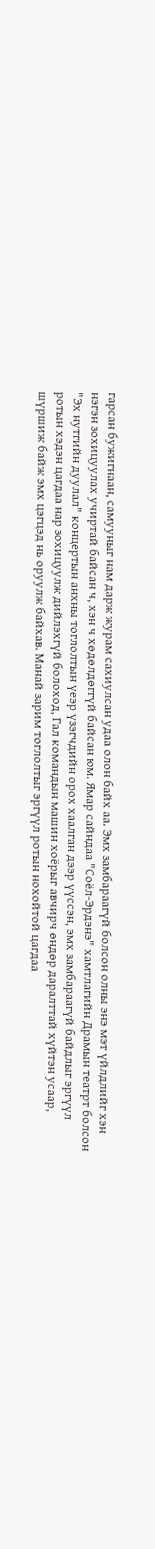гарсан бужигнаан, самууныг нам дарж журам сахиулсан удаа олон байх аа. Эмх замбараагүй болсон олны энэ мэт үйлдлийг хэн нэгэн зохицуулах учиртай байсан ч, хэн ч хөдөлдөггүй байсан юм. Ямар сайндаа "Соёл-Эрдэнэ" хамтлагийн Драмын театрт болсон "Эх нутгийн дуулал" концертын анхны тоглолтын үеэр үзэгчдийн орох хаалган дээр үүссэн, эмх замбараагүй байдлыг эргүүл ротын хэдэн цагдаа нар зохицуулж дийлэхгүй болоход, Гал командын машин хоёрыг авчирч өндөр даралттай хүйтэн усаар, шүршиж байж эмх цэгцэд нь оруулж байхав. Манай зарим тоглолтыг эргүүл ротын нохойтой цагдаа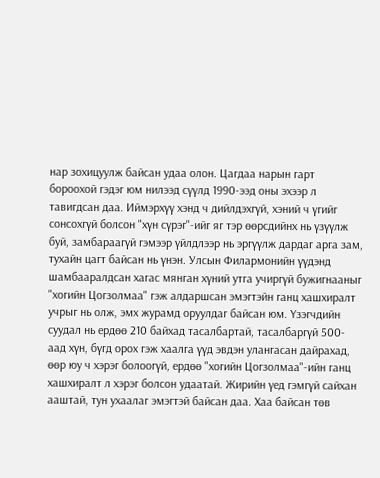нар зохицуулж байсан удаа олон. Цагдаа нарын гарт бороохой гэдэг юм нилээд сүүлд 1990-ээд оны эхээр л тавигдсан даа. Иймэрхүү хэнд ч дийлдэхгүй, хэний ч үгийг сонсохгүй болсон "хүн сүрэг"-ийг яг тэр өөрсдийнх нь үзүүлж буй, замбараагүй гэмээр үйлдлээр нь эргүүлж дардаг арга зам, тухайн цагт байсан нь үнэн. Улсын Филармонийн үүдэнд шамбааралдсан хагас мянган хүний утга учиргүй бужигнааныг "хогийн Цогзолмаа" гэж алдаршсан эмэгтэйн ганц хашхиралт учрыг нь олж, эмх журамд оруулдаг байсан юм. Үзэгчдийн суудал нь ердөө 210 байхад тасалбартай, тасалбаргүй 500-аад хүн, бүгд орох гэж хаалга үүд эвдэн улангасан дайрахад, өөр юу ч хэрэг болоогүй, ердөө "хогийн Цогзолмаа"-ийн ганц хашхиралт л хэрэг болсон удаатай. Жирийн үед гэмгүй сайхан ааштай, тун ухаалаг эмэгтэй байсан даа. Хаа байсан төв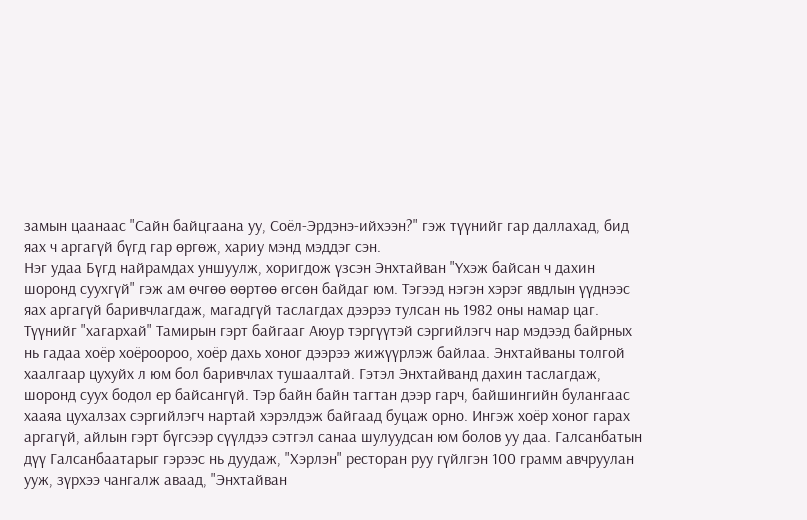замын цаанаас "Сайн байцгаана уу, Соёл-Эрдэнэ-ийхээн?" гэж түүнийг гар даллахад, бид яах ч аргагүй бүгд гар өргөж, хариу мэнд мэддэг сэн.
Нэг удаа Бүгд найрамдах уншуулж, хоригдож үзсэн Энхтайван "Үхэж байсан ч дахин шоронд суухгүй" гэж ам өчгөө өөртөө өгсөн байдаг юм. Тэгээд нэгэн хэрэг явдлын үүднээс яах аргагүй баривчлагдаж, магадгүй таслагдах дээрээ тулсан нь 1982 оны намар цаг. Түүнийг "хагархай" Тамирын гэрт байгааг Аюур тэргүүтэй сэргийлэгч нар мэдээд байрных нь гадаа хоёр хоёроороо, хоёр дахь хоног дээрээ жижүүрлэж байлаа. Энхтайваны толгой хаалгаар цухуйх л юм бол баривчлах тушаалтай. Гэтэл Энхтайванд дахин таслагдаж, шоронд суух бодол ер байсангүй. Тэр байн байн тагтан дээр гарч, байшингийн булангаас хааяа цухалзах сэргийлэгч нартай хэрэлдэж байгаад буцаж орно. Ингэж хоёр хоног гарах аргагүй, айлын гэрт бүгсээр сүүлдээ сэтгэл санаа шулуудсан юм болов уу даа. Галсанбатын дүү Галсанбаатарыг гэрээс нь дуудаж, "Хэрлэн" ресторан руу гүйлгэн 100 грамм авчруулан ууж, зүрхээ чангалж аваад, "Энхтайван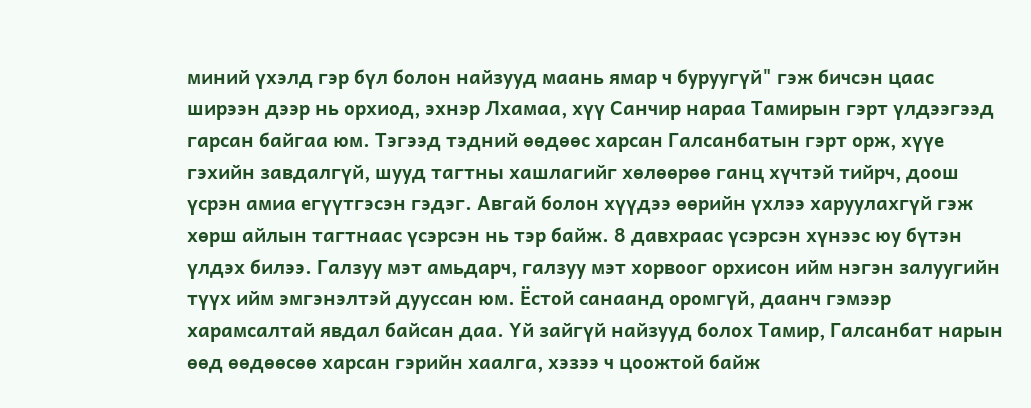миний үхэлд гэр бүл болон найзууд маань ямар ч буруугүй" гэж бичсэн цаас ширээн дээр нь орхиод, эхнэр Лхамаа, хүү Санчир нараа Тамирын гэрт үлдээгээд гарсан байгаа юм. Тэгээд тэдний өөдөөс харсан Галсанбатын гэрт орж, хүүе гэхийн завдалгүй, шууд тагтны хашлагийг хөлөөрөө ганц хүчтэй тийрч, доош үсрэн амиа егүүтгэсэн гэдэг. Авгай болон хүүдээ өөрийн үхлээ харуулахгүй гэж хөрш айлын тагтнаас үсэрсэн нь тэр байж. 8 давхраас үсэрсэн хүнээс юу бүтэн үлдэх билээ. Галзуу мэт амьдарч, галзуу мэт хорвоог орхисон ийм нэгэн залуугийн түүх ийм эмгэнэлтэй дууссан юм. Ёстой санаанд оромгүй, даанч гэмээр харамсалтай явдал байсан даа. Үй зайгүй найзууд болох Тамир, Галсанбат нарын өөд өөдөөсөө харсан гэрийн хаалга, хэзээ ч цоожтой байж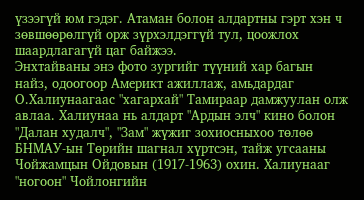үзээгүй юм гэдэг. Атаман болон алдартны гэрт хэн ч зөвшөөрөлгүй орж зүрхэлдэггүй тул, цоожлох шаардлагагүй цаг байжээ.
Энхтайваны энэ фото зургийг түүний хар багын найз, одоогоор Америкт ажиллаж, амьдардаг О.Халиунаагаас "хагархай" Тамираар дамжуулан олж авлаа. Халиунаа нь алдарт "Ардын элч" кино болон "Далан худалч", "Зам" жүжиг зохиосныхоо төлөө БНМАУ-ын Төрийн шагнал хүртсэн, тайж угсааны Чойжамцын Ойдовын (1917-1963) охин. Халиунааг "ногоон" Чойлонгийн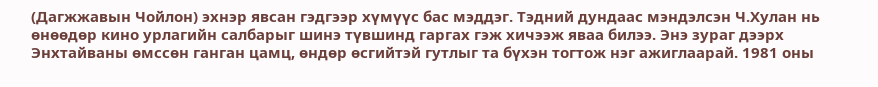(Дагжжавын Чойлон) эхнэр явсан гэдгээр хүмүүс бас мэддэг. Тэдний дундаас мэндэлсэн Ч.Хулан нь өнөөдөр кино урлагийн салбарыг шинэ түвшинд гаргах гэж хичээж яваа билээ. Энэ зураг дээрх Энхтайваны өмссөн ганган цамц, өндөр өсгийтэй гутлыг та бүхэн тогтож нэг ажиглаарай. 1981 оны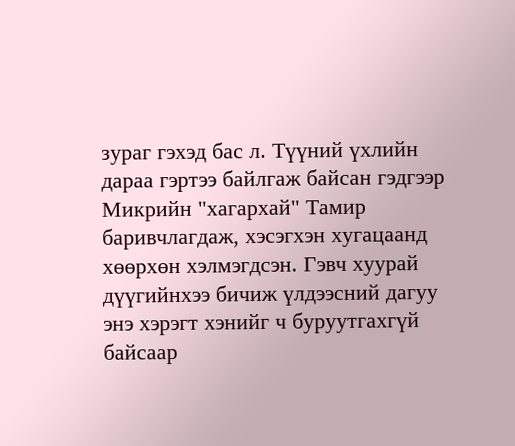зураг гэхэд бас л. Түүний үхлийн дараа гэртээ байлгаж байсан гэдгээр Микрийн "хагархай" Тамир баривчлагдаж, хэсэгхэн хугацаанд хөөрхөн хэлмэгдсэн. Гэвч хуурай дүүгийнхээ бичиж үлдээсний дагуу энэ хэрэгт хэнийг ч буруутгахгүй байсаар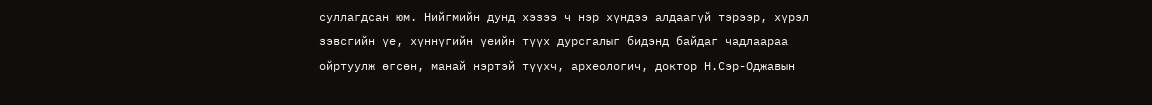суллагдсан юм. Нийгмийн дунд хэзээ ч нэр хүндээ алдаагүй тэрээр, хүрэл зэвсгийн үе, хүннүгийн үеийн түүх дурсгалыг бидэнд байдаг чадлаараа ойртуулж өгсөн, манай нэртэй түүхч, археологич, доктор Н.Сэр-Оджавын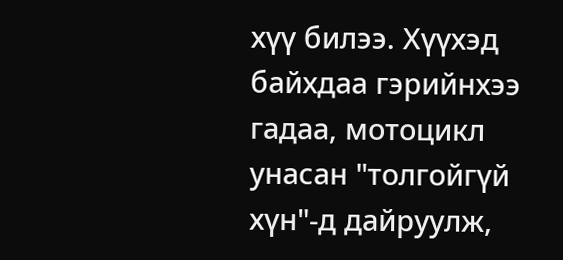хүү билээ. Хүүхэд байхдаа гэрийнхээ гадаа, мотоцикл унасан "толгойгүй хүн"-д дайруулж,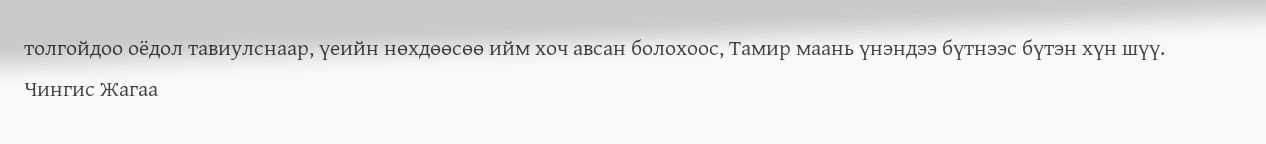толгойдоо оёдол тавиулснаар, үеийн нөхдөөсөө ийм хоч авсан болохоос, Тамир маань үнэндээ бүтнээс бүтэн хүн шүү.
Чингис Жагаа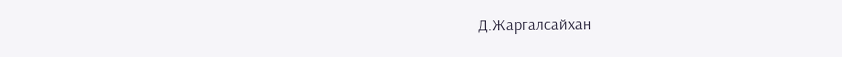Д.Жаргалсайхан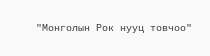"Монголын Рок нууц товчоо"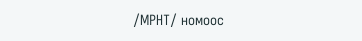/МРНТ/ номоос